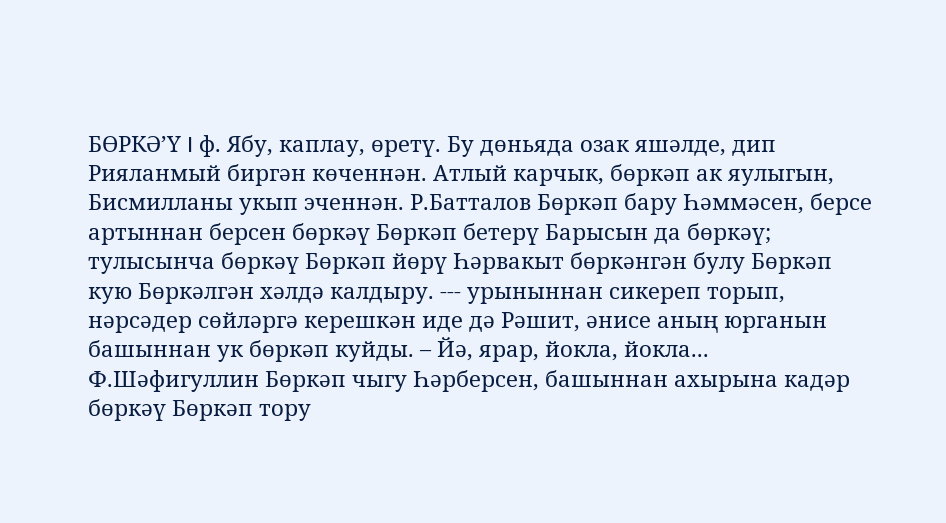БӨРКӘ’Ү I ф. Ябу, каплау, өретү. Бу дөньяда озак яшәлде, дип Рияланмый биргән көченнән. Атлый карчык, бөркәп ак яулыгын, Бисмилланы укып эченнән. Р.Батталов Бөркәп бару Һәммәсен, берсе артыннан берсен бөркәү Бөркәп бетерү Барысын да бөркәү; тулысынча бөркәү Бөркәп йөрү Һәрвакыт бөркәнгән булу Бөркәп кую Бөркәлгән хәлдә калдыру. --- урыныннан сикереп торып, нәрсәдер сөйләргә керешкән иде дә Рәшит, әнисе аның юрганын башыннан ук бөркәп куйды. – Йә, ярар, йокла, йокла... Ф.Шәфигуллин Бөркәп чыгу Һәрберсен, башыннан ахырына кадәр бөркәү Бөркәп тору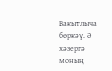Вакытлыча бөркәү. Ә хәзергә моның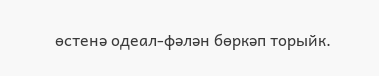өстенә одеал-фәлән бөркәп торыйк.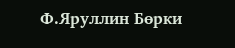Ф.Яруллин Бөрки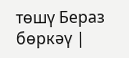төшү Бераз бөркәү |